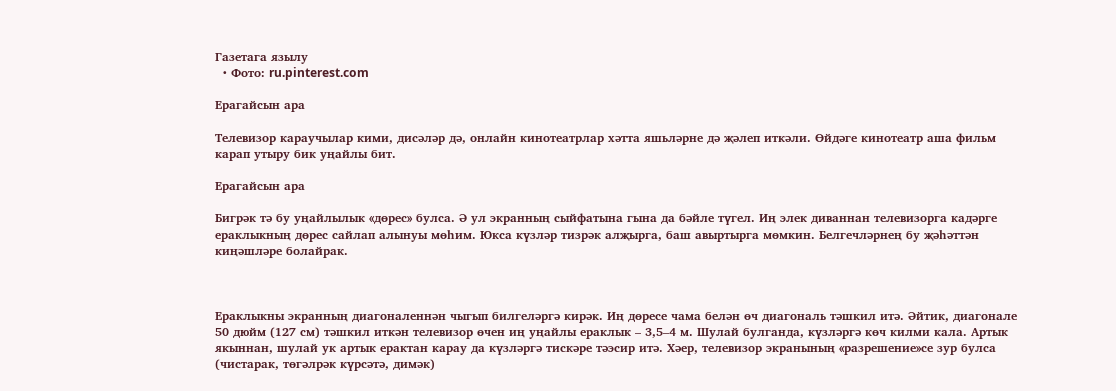Газетага язылу
  • Фото: ru.pinterest.com

Ерагайсын ара

Телевизор караучылар кими, дисәләр дә, онлайн кинотеатрлар хәтта яшьләрне дә җәлеп иткәли. Өйдәге кинотеатр аша фильм карап утыру бик уңайлы бит.

Ерагайсын ара

Бигрәк тә бу уңайлылык «дөрес» булса. Ә ул экранның сыйфатына гына да бәйле түгел. Иң элек диваннан телевизорга кадәрге ераклыкның дөрес сайлап алынуы мөһим. Юкса күзләр тизрәк алҗырга, баш авыртырга мөмкин. Белгечләрнең бу җәһәттән киңәшләре болайрак.



Ераклыкны экранның диагоналеннән чыгып билгеләргә кирәк. Иң дөресе чама белән өч диагональ тәшкил итә. Әйтик, диагонале 50 дюйм (127 см) тәшкил иткән телевизор өчен иң уңайлы ераклык – 3,5–4 м. Шулай булганда, күзләргә көч килми кала. Артык якыннан, шулай ук артык ерактан карау да күзләргә тискәре тәэсир итә. Хәер, телевизор экранының «разрешение»се зур булса (чистарак, төгәлрәк күрсәтә, димәк)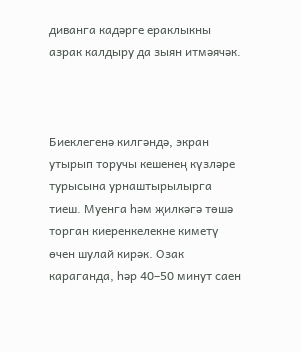диванга кадәрге ераклыкны азрак калдыру да зыян итмәячәк.



Биеклегенә килгәндә, экран утырып торучы кешенең күзләре турысына урнаштырылырга тиеш. Муенга һәм җилкәгә төшә торган киеренкелекне киметү өчен шулай кирәк. Озак караганда, һәр 40–50 минут саен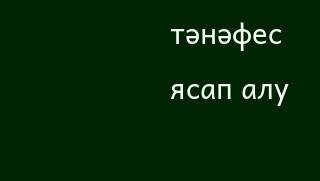тәнәфес ясап алу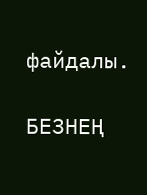файдалы.

БЕЗНЕҢ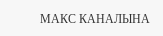МАКС КАНАЛЫНА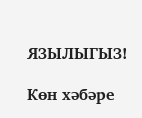ЯЗЫЛЫГЫЗ!

Көн хәбәре